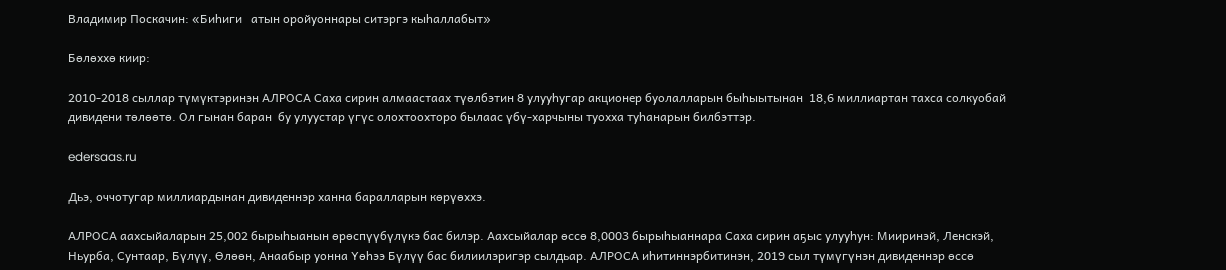Владимир Поскачин: «Биһиги   атын оройуоннары ситэргэ кыһаллабыт»

Бөлөххө киир:

2010-2018 сыллар түмүктэринэн АЛРОСА Саха сирин алмаастаах түөлбэтин 8 улууһугар акционер буолалларын быһыытынан  18,6 миллиартан тахса солкуобай дивидени төлөөтө. Ол гынан баран  бу улуустар үгүс олохтоохторо былаас үбү-харчыны туохха туһанарын билбэттэр.

edersaas.ru

Дьэ, оччотугар миллиардынан дивиденнэр ханна баралларын көрүөххэ.

АЛРОСА аахсыйаларын 25,002 бырыһыанын өрөспүүбүлүкэ бас билэр. Аахсыйалар өссө 8,0003 бырыһыаннара Саха сирин аҕыс улууһун: Мииринэй, Ленскэй, Ньурба, Сунтаар, Бүлүү, Өлөөн, Анаабыр уонна Үөһээ Бүлүү бас билиилэригэр сылдьар. АЛРОСА иһитиннэрбитинэн, 2019 сыл түмүгүнэн дивиденнэр өссө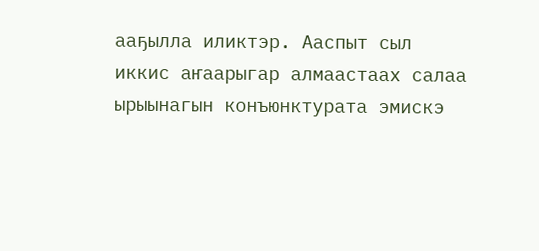ааҕылла иликтэр. Ааспыт сыл иккис аҥаарыгар алмаастаах салаа ырыынагын конъюнктурата эмискэ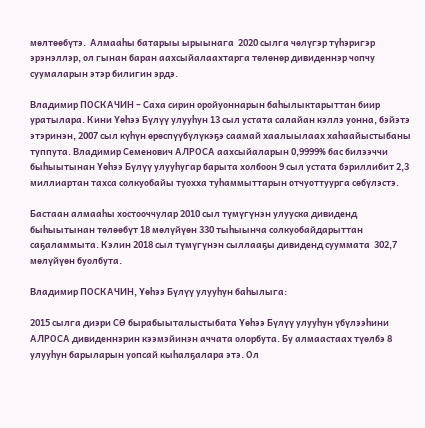мөлтөөбүтэ.  Алмааһы батарыы ырыынага  2020 сылга чөлүгэр түһэригэр эрэнэллэр, ол гынан баран аахсыйалаахтарга төлөнөр дивиденнэр чопчу суумаларын этэр билигин эрдэ.

Владимир ПОСКАЧИН – Саха сирин оройуоннарын баһылыктарыттан биир уратылара. Кини Үөһээ Бүлүү улууһун 13 сыл устата салайан кэллэ уонна, бэйэтэ этэринэн, 2007 сыл күһүн өрөспүүбүлүкэҕэ саамай хаалыылаах хаһаайыстыбаны туппута. Владимир Семенович АЛРОСА аахсыйаларын 0,9999% бас билээччи  быһыытынан Үөһээ Бүлүү улууһугар барыта холбоон 9 сыл устата бэриллибит 2,3 миллиартан тахса солкуобайы туохха туһаммыттарын отчуоттуурга сөбүлэстэ.

Бастаан алмааһы хостооччулар 2010 сыл түмүгүнэн улууска дивиденд быһыытынан төлөөбүт 18 мөлүйүөн 330 тыһыынча солкуобайдарыттан саҕаламмыта. Кэлин 2018 сыл түмүгүнэн сыллааҕы дивиденд сууммата  302,7 мөлүйүөн буолбута.

Владимир ПОСКАЧИН, Үөһээ Бүлүү улууһун баһылыга:

2015 сылга диэри СӨ бырабыыталыстыбата Үөһээ Бүлүү улууһун үбүлээһини АЛРОСА дивиденнэрин кээмэйинэн аччата олорбута. Бу алмаастаах түөлбэ 8 улууһун барыларын уопсай кыһалҕалара этэ. Ол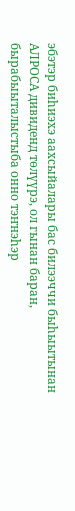эбэтэр биһиэхэ аахсыйалары бас билээччи быһыытынан АЛРОСА дивиденд төлүүрэ, ол гынан баран, бырабыыталыстыба онно тэҥнэһэр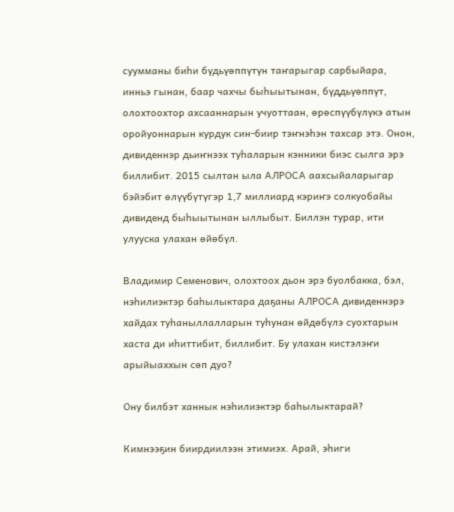суумманы биһи бүдьүөппүтүн таҥарыгар сарбыйара, инньэ гынан, баар чахчы быһыытынан, бүддьүөппүт, олохтоохтор ахсааннарын учуоттаан, өрөспүүбүлүкэ атын оройуоннарын курдук син-биир тэҥнэһэн тахсар этэ. Онон, дивиденнэр дьиҥнээх туһаларын кэнники биэс сылга эрэ биллибит. 2015 сылтан ыла АЛРОСА аахсыйаларыгар бэйэбит өлүүбүтүгэр 1,7 миллиард кэриҥэ солкуобайы дивиденд быһыытынан ыллыбыт. Биллэн турар, ити улууска улахан өйөбүл.

Владимир Семенович, олохтоох дьон эрэ буолбакка, бэл, нэһилиэктэр баһылыктара даҕаны АЛРОСА дивиденнэрэ хайдах туһаныллалларын туһунан өйдөбүлэ суохтарын хаста ди иһиттибит, биллибит. Бу улахан кистэлэҥи арыйыаххын сөп дуо?

Ону билбэт ханнык нэһилиэктэр баһылыктарай?

Кимнээҕин биирдиилээн этимиэх. Арай, эһиги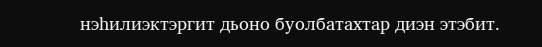нэһилиэктэргит дьоно буолбатахтар диэн этэбит.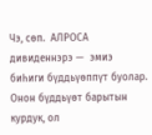Чэ, сөп.  АЛРОСА дивиденнэрэ —  эмиэ биһиги бүддьүөппүт буолар. Онон бүддьүөт барытын курдук, ол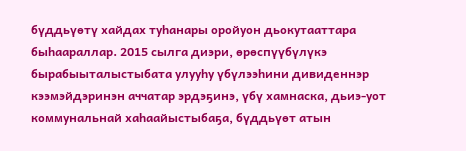бүддьүөтү хайдах туһанары оройуон дьокутааттара быһаараллар. 2015 сылга диэри, өрөспүүбүлүкэ бырабыыталыстыбата улууһу үбүлээһини дивиденнэр кээмэйдэринэн аччатар эрдэҕинэ, үбү хамнаска, дьиэ-уот коммунальнай хаһаайыстыбаҕа, бүддьүөт атын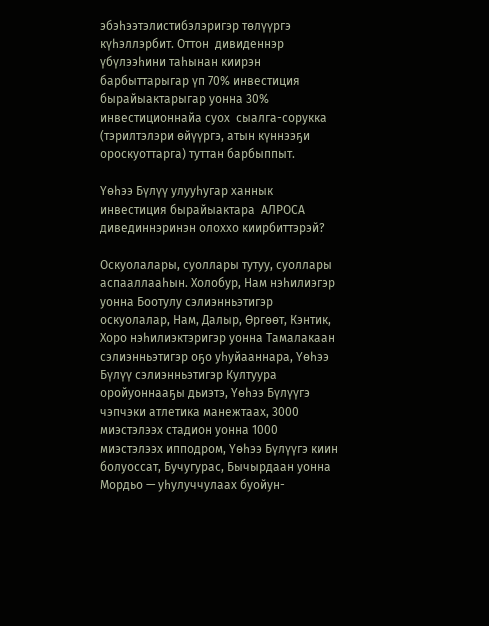эбэһээтэлистибэлэригэр төлүүргэ күһэллэрбит. Оттон  дивиденнэр үбүлээһини таһынан киирэн барбыттарыгар үп 70% инвестиция бырайыактарыгар уонна 30% инвестиционнайа суох  сыалга-сорукка (тэрилтэлэри өйүүргэ, атын күннээҕи ороскуоттарга) туттан барбыппыт.

Үөһээ Бүлүү улууһугар ханнык инвестиция бырайыактара  АЛРОСА дивединнэринэн олоххо киирбиттэрэй?

Оскуолалары, суоллары тутуу, суоллары аспааллааһын. Холобур, Нам нэһилиэгэр уонна Боотулу сэлиэнньэтигэр оскуолалар, Нам, Далыр, Өргөөт, Кэнтик, Хоро нэһилиэктэригэр уонна Тамалакаан сэлиэнньэтигэр оҕо уһуйааннара, Үөһээ Бүлүү сэлиэнньэтигэр Култуура оройуоннааҕы дьиэтэ, Үөһээ Бүлүүгэ чэпчэки атлетика манежтаах, 3000 миэстэлээх стадион уонна 1000 миэстэлээх ипподром, Үөһээ Бүлүүгэ киин болуоссат, Бучугурас, Бычырдаан уонна Мордьо — уһулуччулаах буойун-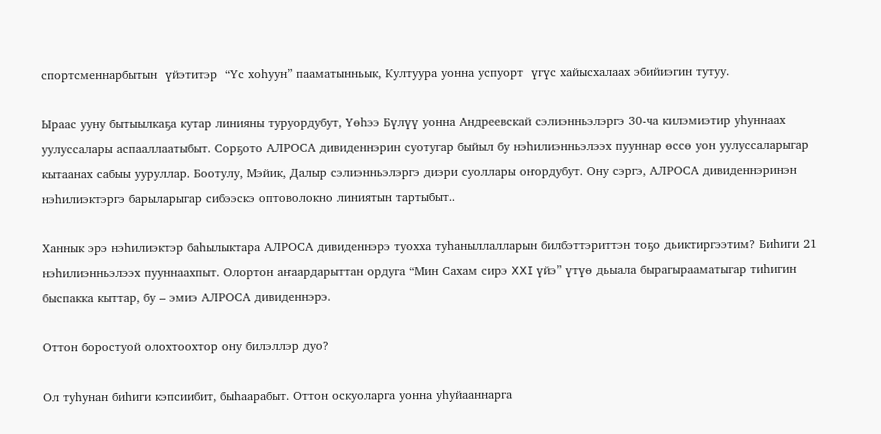спортсменнарбытын  үйэтитэр  “Үс хоһуун” пааматынньык, Култуура уонна успуорт  үгүс хайысхалаах эбийиэгин тутуу.

Ыраас ууну бытыылкаҕа кутар линияны туруордубут, Үөһээ Бүлүү уонна Андреевскай сэлиэнньэлэргэ 30-ча килэмиэтир уһуннаах уулуссалары аспааллаатыбыт. Сорҕото АЛРОСА дивиденнэрин суотугар быйыл бу нэһилиэнньэлээх пууннар өссө уон уулуссаларыгар кытаанах сабыы ууруллар. Боотулу, Мэйик, Далыр сэлиэнньэлэргэ диэри суоллары оҥордубут. Ону сэргэ, АЛРОСА дивиденнэринэн нэһилиэктэргэ барыларыгар сибээскэ оптоволокно линиятын тартыбыт..

Ханнык эрэ нэһилиэктэр баһылыктара АЛРОСА дивиденнэрэ туохха туһаныллалларын билбэттэриттэн тоҕо дьиктиргээтим? Биһиги 21 нэһилиэнньэлээх пууннаахпыт. Олортон аҥаардарыттан ордуга “Мин Сахам сирэ XXI үйэ” үтүө дьыала бырагырааматыгар тиһигин быспакка кыттар, бу – эмиэ АЛРОСА дивиденнэрэ.

Оттон боростуой олохтоохтор ону билэллэр дуо?

Ол туһунан биһиги кэпсиибит, быһаарабыт. Оттон оскуоларга уонна уһуйааннарга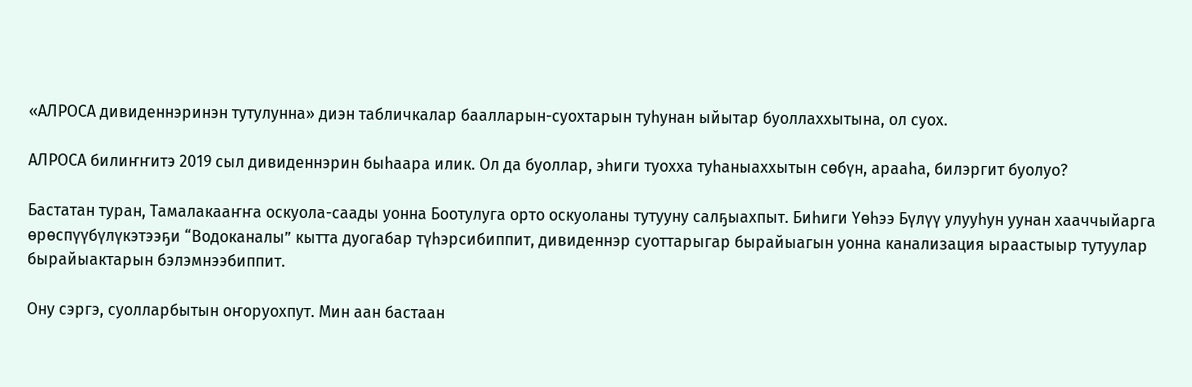«АЛРОСА дивиденнэринэн тутулунна» диэн табличкалар баалларын-суохтарын туһунан ыйытар буоллаххытына, ол суох.

АЛРОСА билиҥҥитэ 2019 сыл дивиденнэрин быһаара илик. Ол да буоллар, эһиги туохха туһаныаххытын сөбүн, арааһа, билэргит буолуо?

Бастатан туран, Тамалакааҥҥа оскуола-саады уонна Боотулуга орто оскуоланы тутууну салҕыахпыт. Биһиги Үөһээ Бүлүү улууһун уунан хааччыйарга өрөспүүбүлүкэтээҕи “Водоканалы” кытта дуогабар түһэрсибиппит, дивиденнэр суоттарыгар бырайыагын уонна канализация ыраастыыр тутуулар бырайыактарын бэлэмнээбиппит.

Ону сэргэ, суолларбытын оҥоруохпут. Мин аан бастаан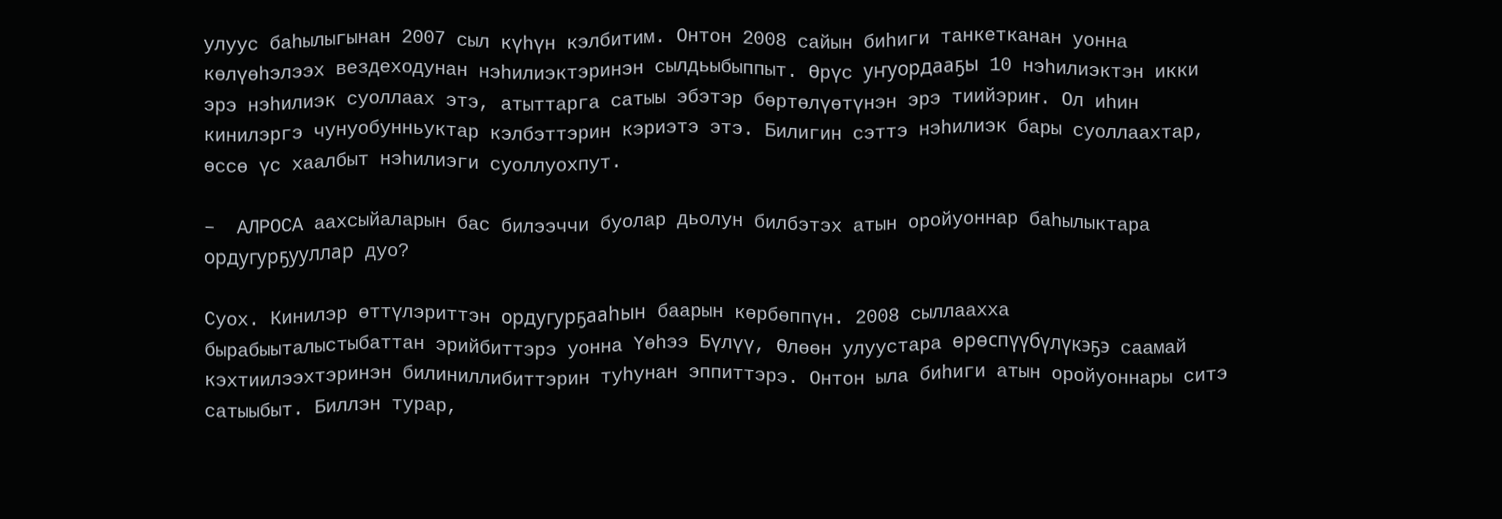улуус баһылыгынан 2007 сыл күһүн кэлбитим. Онтон 2008 сайын биһиги танкетканан уонна көлүөһэлээх вездеходунан нэһилиэктэринэн сылдьыбыппыт. Өрүс уҥуордааҕы 10 нэһилиэктэн икки эрэ нэһилиэк суоллаах этэ, атыттарга сатыы эбэтэр бөртөлүөтүнэн эрэ тиийэриҥ. Ол иһин кинилэргэ чунуобунньуктар кэлбэттэрин кэриэтэ этэ. Билигин сэттэ нэһилиэк бары суоллаахтар, өссө үс хаалбыт нэһилиэги суоллуохпут.

–  АЛРОСА аахсыйаларын бас билээччи буолар дьолун билбэтэх атын оройуоннар баһылыктара ордугурҕууллар дуо?

Суох. Кинилэр өттүлэриттэн ордугурҕааһын баарын көрбөппүн. 2008 сыллаахха бырабыыталыстыбаттан эрийбиттэрэ уонна Үөһээ Бүлүү, Өлөөн улуустара өрөспүүбүлүкэҕэ саамай кэхтиилээхтэринэн билиниллибиттэрин туһунан эппиттэрэ. Онтон ыла биһиги атын оройуоннары ситэ сатыыбыт. Биллэн турар,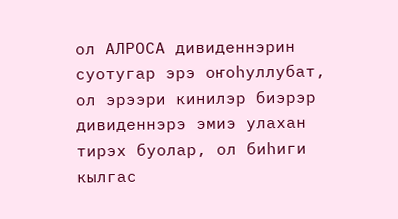ол АЛРОСА дивиденнэрин суотугар эрэ оҥоһуллубат, ол эрээри кинилэр биэрэр дивиденнэрэ эмиэ улахан тирэх буолар, ол биһиги кылгас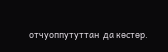отчуоппутуттан  да көстөр.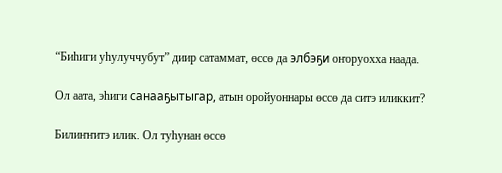“Биһиги уһулуччубут” диир сатаммат, өссө да элбэҕи оҥоруохха наада.

Ол аата, эһиги санааҕытыгар, атын оройуоннары өссө да ситэ иликкит?

Билиҥҥитэ илик. Ол туһунан өссө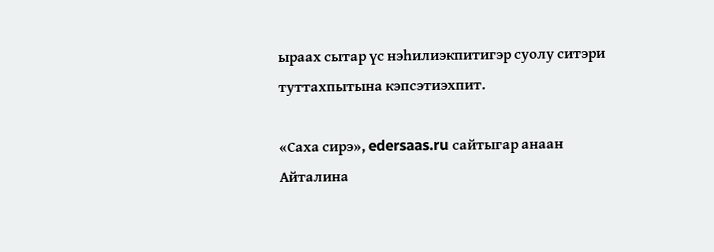ыраах сытар үс нэһилиэкпитигэр суолу ситэри туттахпытына кэпсэтиэхпит.

«Саха сирэ», edersaas.ru сайтыгар анаан Айталина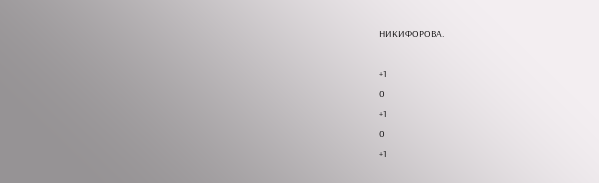НИКИФОРОВА.

+1
0
+1
0
+1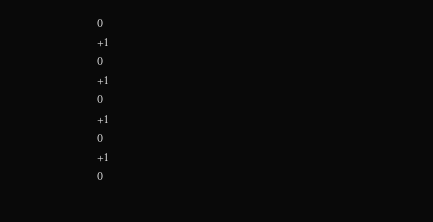0
+1
0
+1
0
+1
0
+1
0